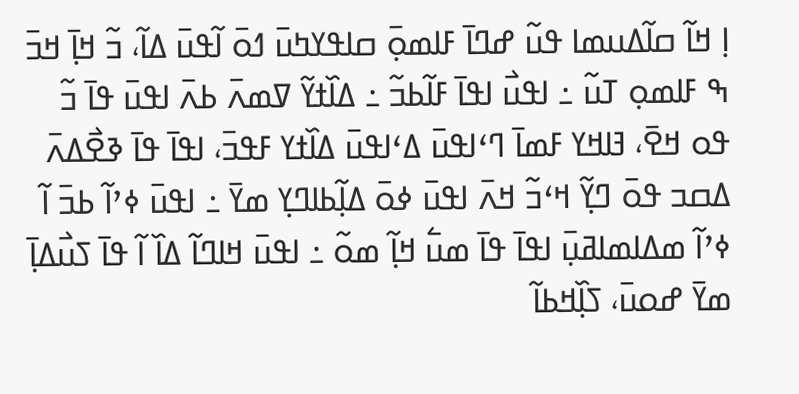ߊ߲ ߞߊ߬ ߛߊ߬ߡߎߘߊ ߟߎ߬ ߝߣߊ߫ ߓߊߘߋ߲߫ ߛߊߟߌߤߎ߫ ߗߋ߫ ߊ߬ߟߎ߫ ߡߊ߬، ߏ߬ ߞߊ߲߫ ߞߏ߫ ߒ ߓߊߘߋ߲ ߠߎ߬ ߸ ߊߟߎ߯ ߊߟߊ߫ ߓߊ߬ߕߏ߬ ߸ ߡߊ߰ߙߌ߬ ߜߘߍ߫ ߕߍ߫ ߊߟߎ߫ ߟߊ߫ ߏ߬ ߟߋ ߞߐ߫، ߔߊߞߌ ߓߘߊ߫ ߣߵߊߟߎ߫ ߡߵߊߟߎ߫ ߡߊ߰ߙߌ ߓߟߏ߫، ߊߟߊ߫ ߟߊ߫ ߢߐ߯ߡߍ߫ ߡߛߏ ߟߋ߫ ߣߌ߲߬ ߞߵߏ߬ ߞߍ߫ ߊߟߎ߫ ߦߋ߫ ߡߊ߲߬ߕߊߣߌ߲ ߘߌ߫ ߸ ߊߟߎ߫ ߦߴߊ߬ ߕߏ߫ ߊ߬ ߦߴߊ߬ ߘߡߊߘߊߥߎ߲߫ ߊߟߊ߫ ߟߊ߫ ߘߎ߱ ߞߊ߲߬ ߘߋ߬ ߸ ߊߟߎ߫ ߞߊߣߊ߬ ߡߊ߰ ߊ߬ ߟߊ߫ ߖߎ߯ߡߊ߲߫ ߘߌ߫ ߝߋߎ߫، ߖߊ߲߰ߞߕߊ߬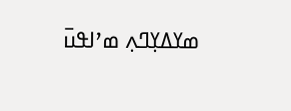ߘߌߡߌ߲ߣߍ߲ ߘߴߊߟߎ߫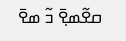ߛߐ߬ߘߐ߲߫ ߏ߬ ߘߐ߫